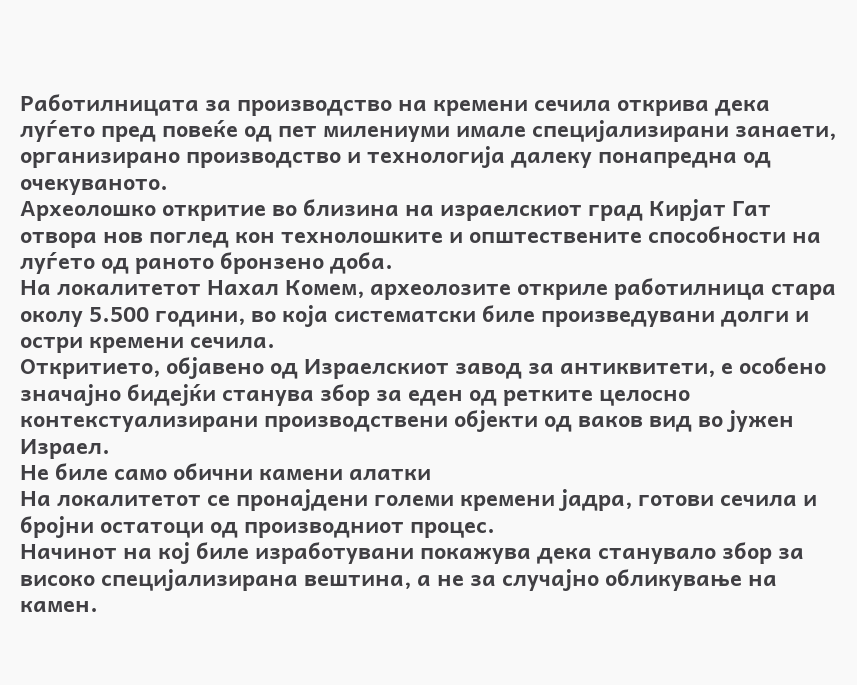Работилницата за производство на кремени сечила открива дека луѓето пред повеќе од пет милениуми имале специјализирани занаети, организирано производство и технологија далеку понапредна од очекуваното.
Археолошко откритие во близина на израелскиот град Кирјат Гат отвора нов поглед кон технолошките и општествените способности на луѓето од раното бронзено доба.
На локалитетот Нахал Комем, археолозите откриле работилница стара околу 5.500 години, во која систематски биле произведувани долги и остри кремени сечила.
Откритието, објавено од Израелскиот завод за антиквитети, е особено значајно бидејќи станува збор за еден од ретките целосно контекстуализирани производствени објекти од ваков вид во јужен Израел.
Не биле само обични камени алатки
На локалитетот се пронајдени големи кремени јадра, готови сечила и бројни остатоци од производниот процес.
Начинот на кој биле изработувани покажува дека станувало збор за високо специјализирана вештина, а не за случајно обликување на камен.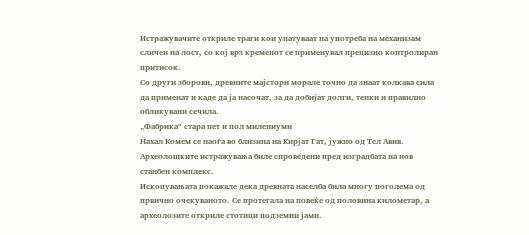Истражувачите откриле траги кои упатуваат на употреба на механизам сличен на лост, со кој врз кременот се применувал прецизно контролиран притисок.
Со други зборови, древните мајстори морале точно да знаат колкава сила да применат и каде да ја насочат, за да добијат долги, тенки и правилно обликувани сечила.
„Фабрика“ стара пет и пол милениуми
Нахал Комем се наоѓа во близина на Кирјат Гат, јужно од Тел Авив. Археолошките истражувања биле спроведени пред изградбата на нов станбен комплекс.
Ископувањата покажале дека древната населба била многу поголема од првично очекуваното. Се протегала на повеќе од половина километар, а археолозите откриле стотици подземни јами.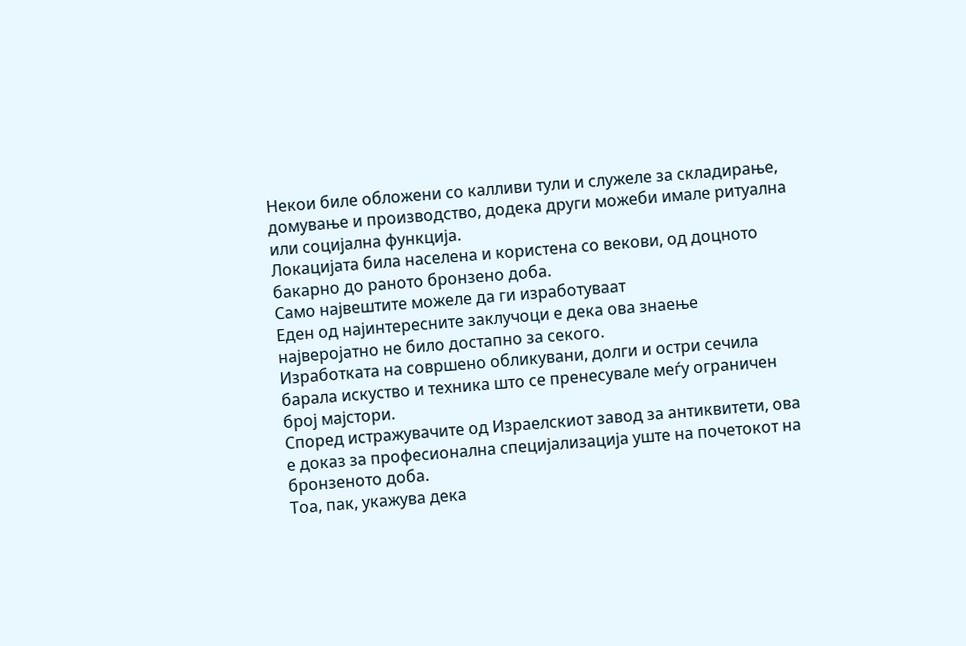Некои биле обложени со калливи тули и служеле за складирање, домување и производство, додека други можеби имале ритуална или социјална функција.
Локацијата била населена и користена со векови, од доцното бакарно до раното бронзено доба.
Само највештите можеле да ги изработуваат
Еден од најинтересните заклучоци е дека ова знаење најверојатно не било достапно за секого.
Изработката на совршено обликувани, долги и остри сечила барала искуство и техника што се пренесувале меѓу ограничен број мајстори.
Според истражувачите од Израелскиот завод за антиквитети, ова е доказ за професионална специјализација уште на почетокот на бронзеното доба.
Тоа, пак, укажува дека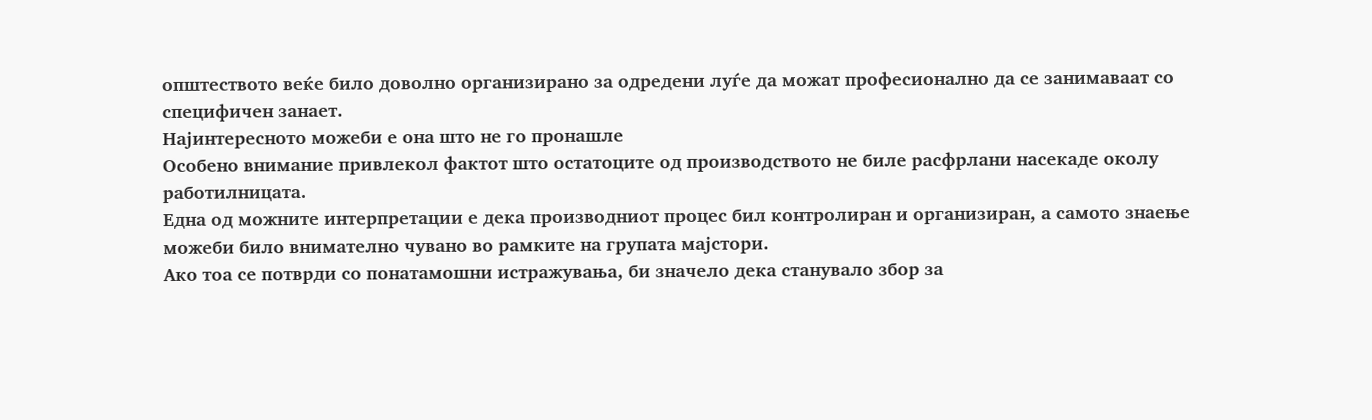општеството веќе било доволно организирано за одредени луѓе да можат професионално да се занимаваат со специфичен занает.
Најинтересното можеби е она што не го пронашле
Особено внимание привлекол фактот што остатоците од производството не биле расфрлани насекаде околу работилницата.
Една од можните интерпретации е дека производниот процес бил контролиран и организиран, а самото знаење можеби било внимателно чувано во рамките на групата мајстори.
Ако тоа се потврди со понатамошни истражувања, би значело дека станувало збор за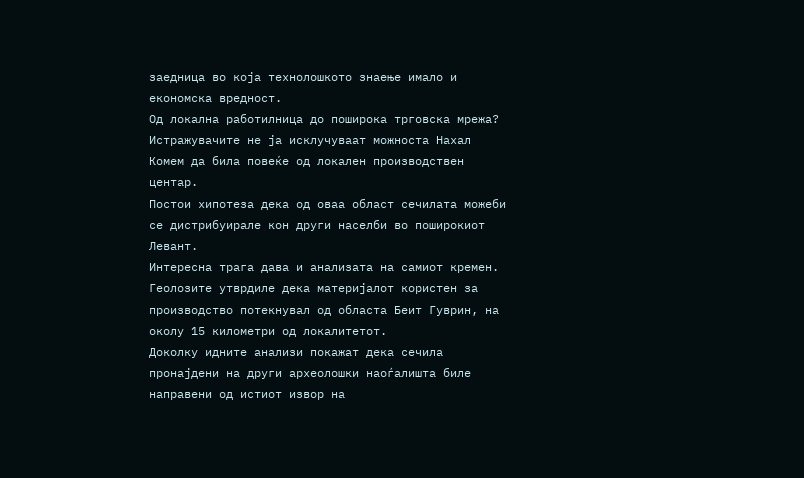заедница во која технолошкото знаење имало и економска вредност.
Од локална работилница до поширока трговска мрежа?
Истражувачите не ја исклучуваат можноста Нахал Комем да била повеќе од локален производствен центар.
Постои хипотеза дека од оваа област сечилата можеби се дистрибуирале кон други населби во поширокиот Левант.
Интересна трага дава и анализата на самиот кремен. Геолозите утврдиле дека материјалот користен за производство потекнувал од областа Беит Гуврин, на околу 15 километри од локалитетот.
Доколку идните анализи покажат дека сечила пронајдени на други археолошки наоѓалишта биле направени од истиот извор на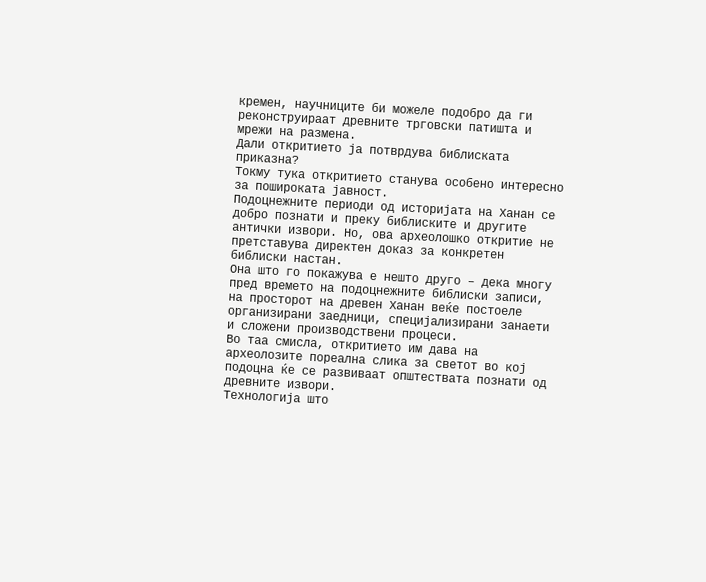кремен, научниците би можеле подобро да ги реконструираат древните трговски патишта и мрежи на размена.
Дали откритието ја потврдува библиската приказна?
Токму тука откритието станува особено интересно за пошироката јавност.
Подоцнежните периоди од историјата на Ханан се добро познати и преку библиските и другите антички извори. Но, ова археолошко откритие не претставува директен доказ за конкретен библиски настан.
Она што го покажува е нешто друго – дека многу пред времето на подоцнежните библиски записи, на просторот на древен Ханан веќе постоеле организирани заедници, специјализирани занаети и сложени производствени процеси.
Во таа смисла, откритието им дава на археолозите пореална слика за светот во кој подоцна ќе се развиваат општествата познати од древните извори.
Технологија што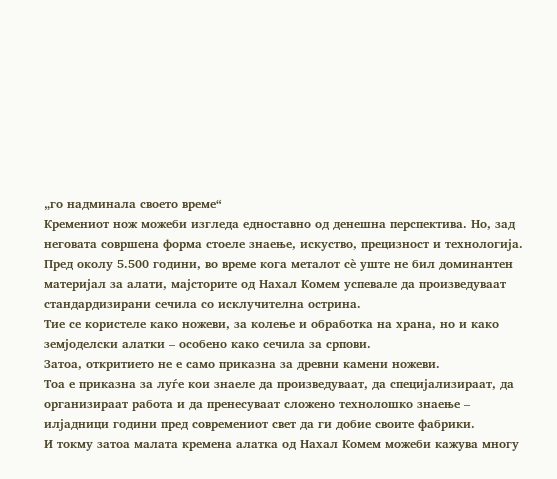„го надминала своето време“
Кремениот нож можеби изгледа едноставно од денешна перспектива. Но, зад неговата совршена форма стоеле знаење, искуство, прецизност и технологија.
Пред околу 5.500 години, во време кога металот сè уште не бил доминантен материјал за алати, мајсторите од Нахал Комем успевале да произведуваат стандардизирани сечила со исклучителна острина.
Тие се користеле како ножеви, за колење и обработка на храна, но и како земјоделски алатки – особено како сечила за српови.
Затоа, откритието не е само приказна за древни камени ножеви.
Тоа е приказна за луѓе кои знаеле да произведуваат, да специјализираат, да организираат работа и да пренесуваат сложено технолошко знаење – илјадници години пред современиот свет да ги добие своите фабрики.
И токму затоа малата кремена алатка од Нахал Комем можеби кажува многу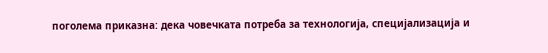поголема приказна: дека човечката потреба за технологија, специјализација и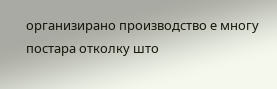организирано производство е многу постара отколку што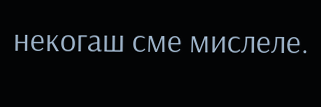некогаш сме мислеле.